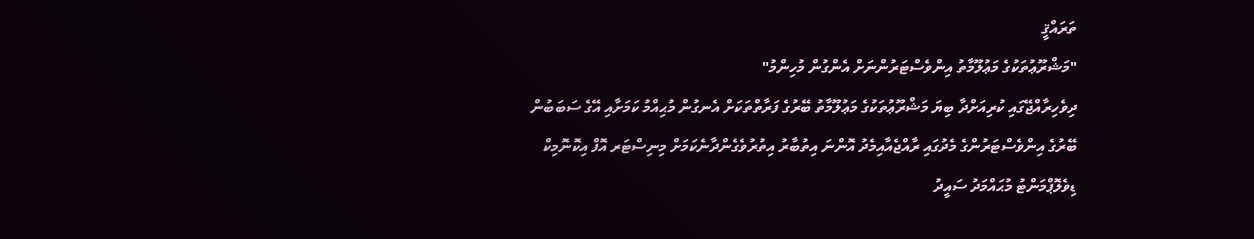ތަރައްޤީ
"މަޝްރޫޢުތަކުގެ މަޢުލޫމާތު އިންވެސްޓަރުންނަށް އެންގުން މުހިންމު"
ދިވެހިރާއްޖޭގައި ކުރިއަށްދާ ބިޔަ މަޝްރޫޢުތަކުގެ މަޢުލޫމާތު ބޭރުގެ ފަރާތްތަކަށް އެނގުން މުޙިއްމު ކަމަށާއި އޭގެ ސަބަބުން ބޭރުގެ އިންވެސްޓަރުންގެ މެދުގައި ރާއްޖެއާއިމެދު އޮންނަ އިތުބާރު އިތުރުވެގެންދާނެކަމަށް މިނިސްޓަރ އޮފް އިކޮނޮމިކް ޑިވެލޮޕްމަންޓު މުޙައްމަދު ސައީދު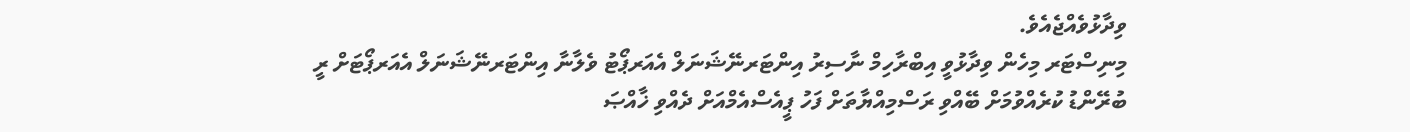ވިދާޅުވެއްޖެއެވެ.
މިނިސްޓަރ މިހެން ވިދާޅުވީ އިބްރާހިމް ނާސިރު އިންޓަރނޭޝަނަލް އެއަރޕޯޓު ވެލާނާ އިންޓަރނޭޝަނަލް އެއަރޕޯޓަށް ރީ ބުރޭންޑު ކުރެއްވުމަށް ބޭއްވި ރަސްމިއްޔާތަށް ފަހު ޕީއެސްއެމްއަށް ދެއްވި ޚާއްޞަ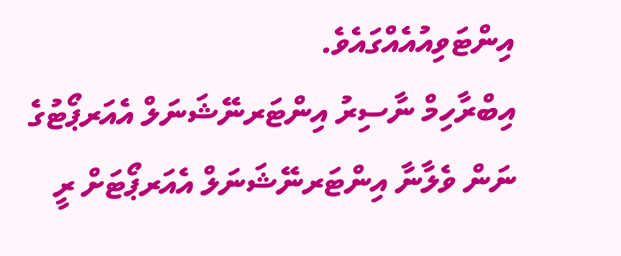އިންޓަވިއުއެއްގައެވެ.
އިބްރާހިމް ނާސިރު އިންޓަރނޭޝަނަލް އެއަރޕޯޓުގެ ނަން ވެލާނާ އިންޓަރނޭޝަނަލް އެއަރޕޯޓަށް ރީ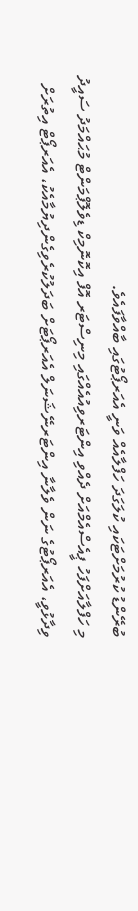ބުރޭންޑު ކުރުމަށްޓަކައި ކުލަގަދަ ހަފްލާއެއް ވަނީ އެއަރޕޯޓުގައި ބާއްވާފައެވެ.
މި ހަފްލާއަށްފަހު ޕީއެސްއެމްއަށް ދެއްވި އިންޓަރވިއުއެއްގައި މިނިސްޓަރ އޮފް އިކޮނޮމިކް ޑިވެލޮޕްމަންޓް މުޙައްމަދު ސައީދު ވިދާޅުވީ، އެއަރޕޯޓުގެ ނަން ވެލާނާ އިންޓަރނޭޝަނަލް އެއަރޕޯޓަށް ބަދަލުކުރެވިގެންދިޔުމާއެކު، އެއަރޕޯޓް އިތުރަށް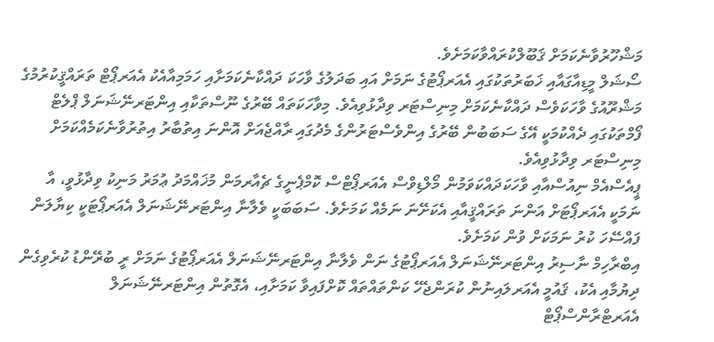މަޝްހޫރުވާނެކަމަށް ޤަބޫލްކުރައްވާކަމަށެވެ.
ސޯޝަލް މީޑިއާގައާއި ޚަބަރުތަކުގައި އެއަރޕޯޓުގެ ނަމަށް އައި ބަދަލުގެ ވާހަކަ ދައްކާނެކަމަށާއި ހަމަމިއާއެކު އެއަރޕޯޓް ތަރައްޤީކުރުމުގެ މަޝްރޫއުގެ ވާހަކަވެސް ދައްކާނެކަމަށް މިނިސްޓަރ ވިދާޅުވިއެވެ. މިވާހަކަތައް ބޭރުގެ ނޫސްތަކާއި އިންޓަރނޭޝަނަލް ޕްލެޓް ފޯމްތަކުގައި ދެއްކުމަކީ އޭގެ ސަބަބުން ބޭރުގެ އިންވެސްޓަރުންގެ މެދުގައި ރާއްޖެއަށް އޮންނަ އިތުބާރު އިތުރުވާނެކަމެއްކަމަށް މިނިސްޓަރ ވިދާޅުވިއެވެ.
ޕީއެސްއެމް ނިއުސްއާއި ވާހަކަދައްކަވަމުން މޯލްޑިވްސް އެއަރޕޯޓްސް ކޮމްޕެނީގެ ޗެއާރމަން މުޚައްމަދު ޢުމަރު މަނިކު ވިދާޅުވީ، އާ ނަމަކީ އެއަރޕޯޓަށް އަންނަ ތަރައްޤީއާއި އެކަށޭނަ ނަމެއް ކަމަށެވެ. ސަބަބަކީ ވެލާނާ އިންޓަރނޭޝަނަލް އެއަރޕޯޓަކީ ކިޔާލަން ފައްސޭހަ ކުރު ނަމަކަށް ވުން ކަމަށެވެ.
އިބްރާހިމް ނާސިރު އިންޓަރނޭޝަނަލް އެއަރޕޯޓުގެ ނަން ވެލާނާ އިންޓަރނޭޝަނަލް އެއަރޕޯޓުގެ ނަމަށް ރީ ބުރޭންޑު ކުރެވިގެން ދިޔުމާއި އެކު، ޤައުމީ އެއަރލައިނުން ކުރަންޖެހޭ ކަންތައްތައް ކޮށްފައިވާ ކަމަށާއި، އެގޮތުން އިންޓަރނޭޝަނަލް އެއަރޓްރާންސްޕޯޓް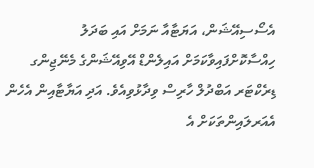އެސޯސިއޭޝަން، އަޔަޓާއާ ނަމަށް އައި ބަދަލު ހިއްސާކޮށްފައިވާކަމަށް އައިލެންޑް އޭވިއޭޝަންގެ މެނޭޖިންގ ޑިރެކްޓަރ އަބްދުލް ހާރިސް ވިދާޅުވިއެވެ. އަދި އަޔާޓާއިން އެހެން އެއަރލައިންތަކަށް އެ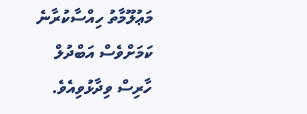މަޢުލޫމާތު ހިއްސާކުރާނެ ކަމަށްވެސް އަބްދުލް ހާރިސް ވިދާޅުވިއެވެ.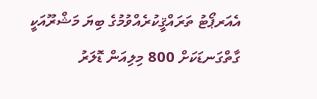އެއަރޕޯޓު ތަރައްޤީކުރެއްވުމުގެ ބިޔަ މަޝްރޫއަކީ ގާތްގަނޑަކަށް 800 މިލިއަން ޑޮލަރު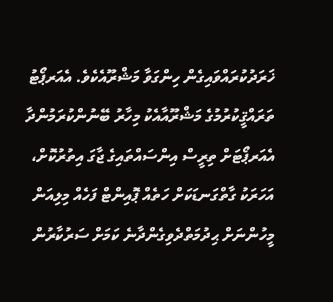ޚަރަދުކުރައްވައިގެން ހިންގަވާ މަޝްރޫއެކެވެ. އެއަރޕޯޓު ތަރައްޤީކުރުމުގެ މަޝްރޫއާއެކު މިހާރު ބޭނުންކުރަމުންދާ އެއަރޕޯޓަށް ތިރީސް އިންސައްތައިގެ ޖާގަ އިތުރުކޮށް، އަހަރަކު ގާތްގަނޑަކަށް ހަތެއް ޕޮއިންޓް ފަހެއް މިލިއަން މީހުންނަށް ޙިދުމަތްދެވިގެންދާނެ ކަމަށް ސަރުކާރުން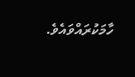ހާމަކުރައްވައެވެ.